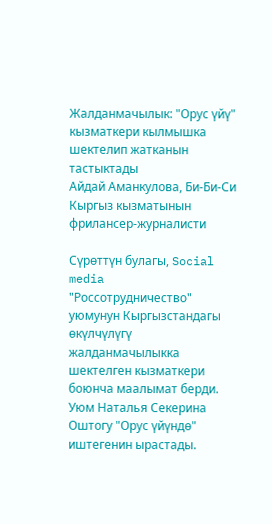Жалданмачылык: "Орус үйү" кызматкери кылмышка шектелип жатканын тастыктады
Айдай Аманкулова, Би-Би-Си Кыргыз кызматынын фрилансер-журналисти

Сүрөттүн булагы, Social media
"Россотрудничество" уюмунун Кыргызстандагы өкүлчүлүгү жалданмачылыкка шектелген кызматкери боюнча маалымат берди. Уюм Наталья Секерина Оштогу "Орус үйүндө" иштегенин ырастады.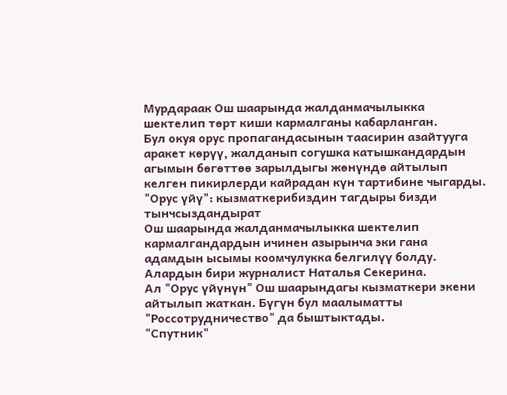Мурдараак Ош шаарында жалданмачылыкка шектелип төрт киши кармалганы кабарланган.
Бул окуя орус пропагандасынын таасирин азайтууга аракет көрүү, жалданып согушка катышкандардын агымын бөгөттөө зарылдыгы жөнүндө айтылып келген пикирлерди кайрадан күн тартибине чыгарды.
"Орус үйү": кызматкерибиздин тагдыры бизди тынчсыздандырат
Ош шаарында жалданмачылыкка шектелип кармалгандардын ичинен азырынча эки гана адамдын ысымы коомчулукка белгилүү болду. Алардын бири журналист Наталья Секерина.
Ал "Орус үйүнүн" Ош шаарындагы кызматкери экени айтылып жаткан. Бүгүн бул маалыматты "Россотрудничество" да быштыктады.
"Спутник"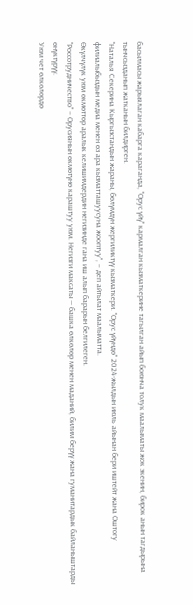басылмасы жарыялаган кабарга караганда, "Орус үйү" кармалган кызматкерине тагылган айып боюнча толук маалыматы жок экенин, бирок анын тагдырына тынчсызданып жатканын билдирген.
"Наталья Секерина Кыргызстандын жараны, бөлүмдүн жергиликтүү кызматкери. "Орус үйүндө" 2024-жылдын июль айынан бери иштейт жана Оштогу филиалыбыздын медиа менен өз ара кызматташуусуна жооптуу", – деп айтылат маалыматта.
Өкүлчүлүк уюм өкмөттөр аралык келишимдердин негизинде гана иш алып барарын белгилеген.
"Россотрудничество" – Орусиянын өкмөтүнө караштуу уюм. Негизги максаты — башка өлкөлөр менен маданий, билим берүү жана гуманитардык байланыштарды өнүктүрүү.
Уюм чет өлкөлөрдө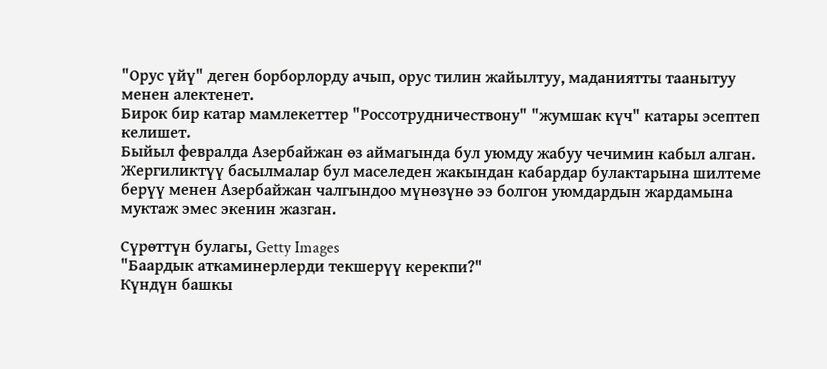"Орус үйү" деген борборлорду ачып, орус тилин жайылтуу, маданиятты таанытуу менен алектенет.
Бирок бир катар мамлекеттер "Россотрудничествону" "жумшак күч" катары эсептеп келишет.
Быйыл февралда Азербайжан өз аймагында бул уюмду жабуу чечимин кабыл алган. Жергиликтүү басылмалар бул маселеден жакындан кабардар булактарына шилтеме берүү менен Азербайжан чалгындоо мүнөзүнө ээ болгон уюмдардын жардамына муктаж эмес экенин жазган.

Сүрөттүн булагы, Getty Images
"Баардык аткаминерлерди текшерүү керекпи?"
Күндүн башкы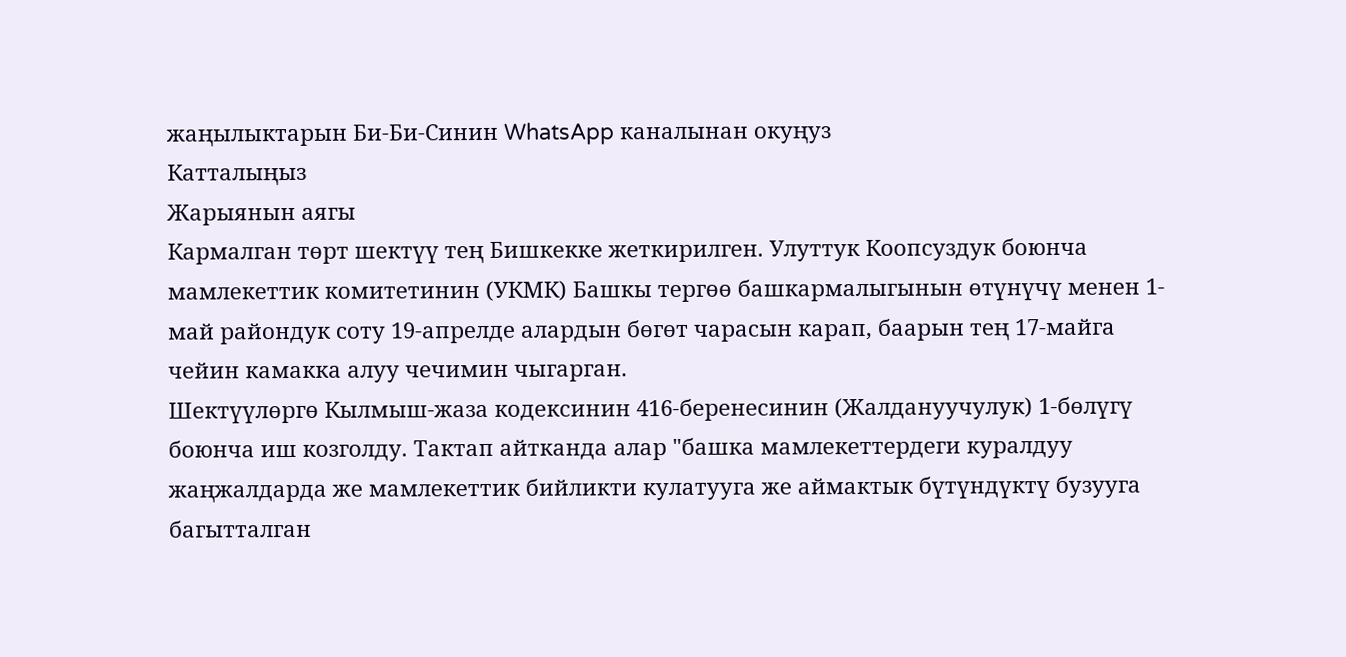жаңылыктарын Би-Би-Синин WhatsApp каналынан окуңуз
Катталыңыз
Жарыянын аягы
Кармалган төрт шектүү тең Бишкекке жеткирилген. Улуттук Коопсуздук боюнча мамлекеттик комитетинин (УКМК) Башкы тергөө башкармалыгынын өтүнүчү менен 1-май райондук соту 19-апрелде алардын бөгөт чарасын карап, баарын тең 17-майга чейин камакка алуу чечимин чыгарган.
Шектүүлөргө Кылмыш-жаза кодексинин 416-беренесинин (Жалдануучулук) 1-бөлүгү боюнча иш козголду. Тактап айтканда алар "башка мамлекеттердеги куралдуу жаңжалдарда же мамлекеттик бийликти кулатууга же аймактык бүтүндүктү бузууга багытталган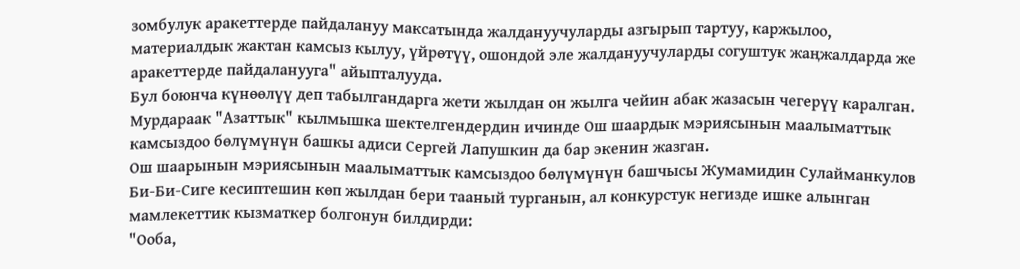зомбулук аракеттерде пайдалануу максатында жалдануучуларды азгырып тартуу, каржылоо, материалдык жактан камсыз кылуу, үйрөтүү, ошондой эле жалдануучуларды согуштук жаңжалдарда же аракеттерде пайдаланууга" айыпталууда.
Бул боюнча күнөөлүү деп табылгандарга жети жылдан он жылга чейин абак жазасын чегерүү каралган.
Мурдараак "Азаттык" кылмышка шектелгендердин ичинде Ош шаардык мэриясынын маалыматтык камсыздоо бөлүмүнүн башкы адиси Сергей Лапушкин да бар экенин жазган.
Ош шаарынын мэриясынын маалыматтык камсыздоо бөлүмүнүн башчысы Жумамидин Сулайманкулов Би-Би-Сиге кесиптешин көп жылдан бери тааный турганын, ал конкурстук негизде ишке алынган мамлекеттик кызматкер болгонун билдирди:
"Ооба,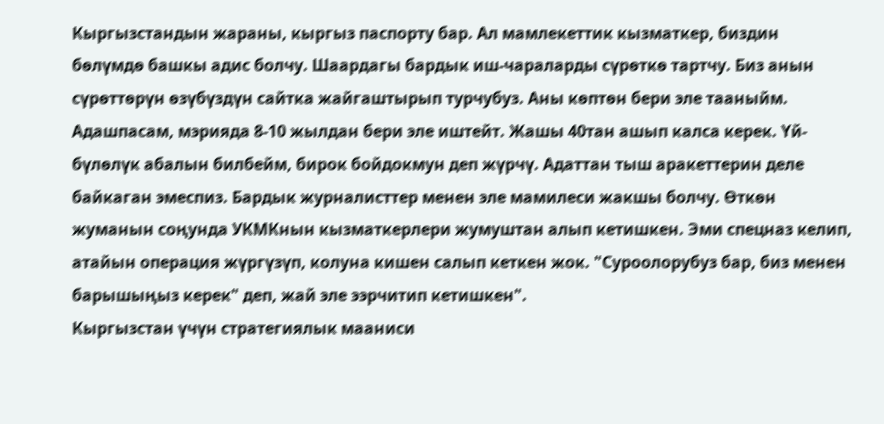Кыргызстандын жараны, кыргыз паспорту бар. Ал мамлекеттик кызматкер, биздин бөлүмдө башкы адис болчу. Шаардагы бардык иш-чараларды сүрөткө тартчу. Биз анын сүрөттөрүн өзүбүздүн сайтка жайгаштырып турчубуз. Аны көптөн бери эле тааныйм. Адашпасам, мэрияда 8-10 жылдан бери эле иштейт. Жашы 40тан ашып калса керек. Үй-бүлөлүк абалын билбейм, бирок бойдокмун деп жүрчү. Адаттан тыш аракеттерин деле байкаган эмеспиз. Бардык журналисттер менен эле мамилеси жакшы болчу. Өткөн жуманын соңунда УКМКнын кызматкерлери жумуштан алып кетишкен. Эми спецназ келип, атайын операция жүргүзүп, колуна кишен салып кеткен жок. "Суроолорубуз бар, биз менен барышыңыз керек" деп, жай эле ээрчитип кетишкен".
Кыргызстан үчүн стратегиялык мааниси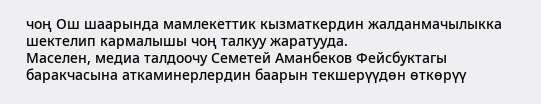чоң Ош шаарында мамлекеттик кызматкердин жалданмачылыкка шектелип кармалышы чоң талкуу жаратууда.
Маселен, медиа талдоочу Семетей Аманбеков Фейсбуктагы баракчасына аткаминерлердин баарын текшерүүдөн өткөрүү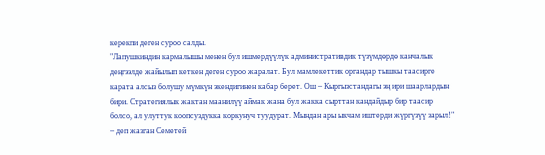керекпи деген суроо салды.
"Лапушкиндин кармалышы менен бул ишмердүүлүк административдик түзүмдөрдө канчалык деңгээлде жайылып кеткен деген суроо жаралат. Бул мамлекеттик органдар тышкы таасирге карата алсыз болушу мүмкүн экендигинен кабар берет. Ош – Кыргызстандагы эң ири шаарлардын бири. Стратегиялык жактан маанилүү аймак жана бул жакка сырттан кандайдыр бир таасир болсо, ал улуттук коопсуздукка коркунуч туудурат. Мындан ары ыкчам иштерди жүргүзүү зарыл!" – деп жазган Семетей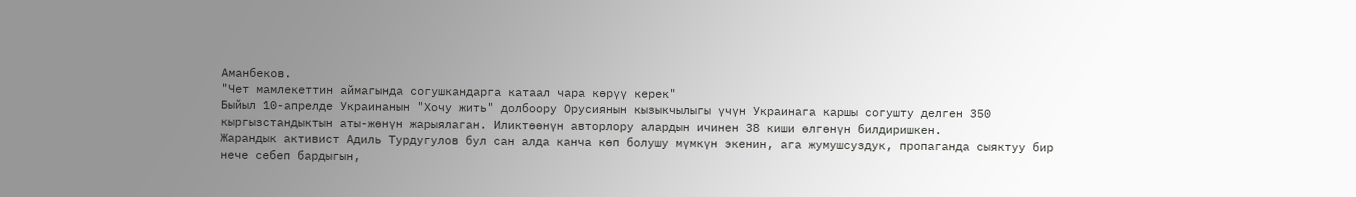Аманбеков.
"Чет мамлекеттин аймагында согушкандарга катаал чара көрүү керек"
Быйыл 10-апрелде Украинанын "Хочу жить" долбоору Орусиянын кызыкчылыгы үчүн Украинага каршы согушту делген 350 кыргызстандыктын аты-жөнүн жарыялаган. Иликтөөнүн авторлору алардын ичинен 38 киши өлгөнүн билдиришкен.
Жарандык активист Адиль Турдугулов бул сан алда канча көп болушу мүмкүн экенин, ага жумушсуздук, пропаганда сыяктуу бир нече себеп бардыгын,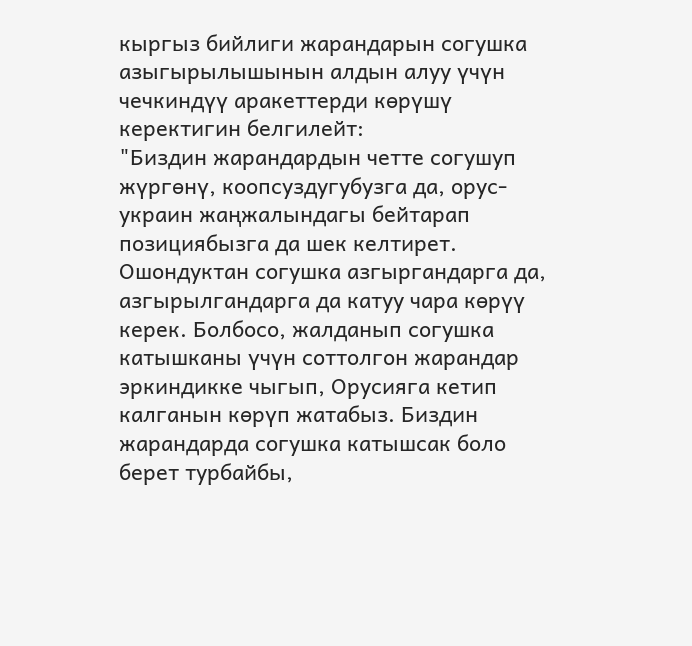кыргыз бийлиги жарандарын согушка азыгырылышынын алдын алуу үчүн чечкиндүү аракеттерди көрүшү керектигин белгилейт:
"Биздин жарандардын четте согушуп жүргөнү, коопсуздугубузга да, орус-украин жаңжалындагы бейтарап позициябызга да шек келтирет. Ошондуктан согушка азгыргандарга да, азгырылгандарга да катуу чара көрүү керек. Болбосо, жалданып согушка катышканы үчүн соттолгон жарандар эркиндикке чыгып, Орусияга кетип калганын көрүп жатабыз. Биздин жарандарда согушка катышсак боло берет турбайбы,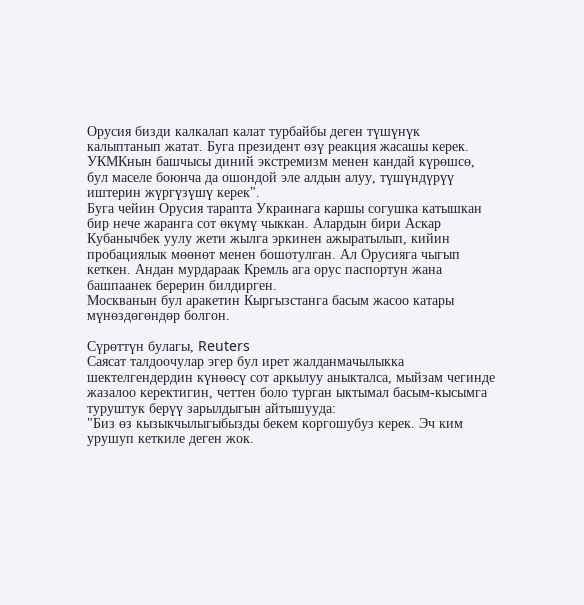Орусия бизди калкалап калат турбайбы деген түшүнүк калыптанып жатат. Буга президент өзү реакция жасашы керек. УКМКнын башчысы диний экстремизм менен кандай күрөшсө, бул маселе боюнча да ошондой эле алдын алуу, түшүндүрүү иштерин жүргүзүшү керек".
Буга чейин Орусия тарапта Украинага каршы согушка катышкан бир нече жаранга сот өкүмү чыккан. Алардын бири Аскар Кубанычбек уулу жети жылга эркинен ажыратылып, кийин пробациялык мөөнөт менен бошотулган. Ал Орусияга чыгып кеткен. Андан мурдараак Кремль ага орус паспортун жана башпаанек берерин билдирген.
Москванын бул аракетин Кыргызстанга басым жасоо катары мүнөздөгөндөр болгон.

Сүрөттүн булагы, Reuters
Саясат талдоочулар эгер бул ирет жалданмачылыкка шектелгендердин күнөөсү сот аркылуу аныкталса, мыйзам чегинде жазалоо керектигин, четтен боло турган ыктымал басым-кысымга туруштук берүү зарылдыгын айтышууда:
"Биз өз кызыкчылыгыбызды бекем коргошубуз керек. Эч ким урушуп кеткиле деген жок.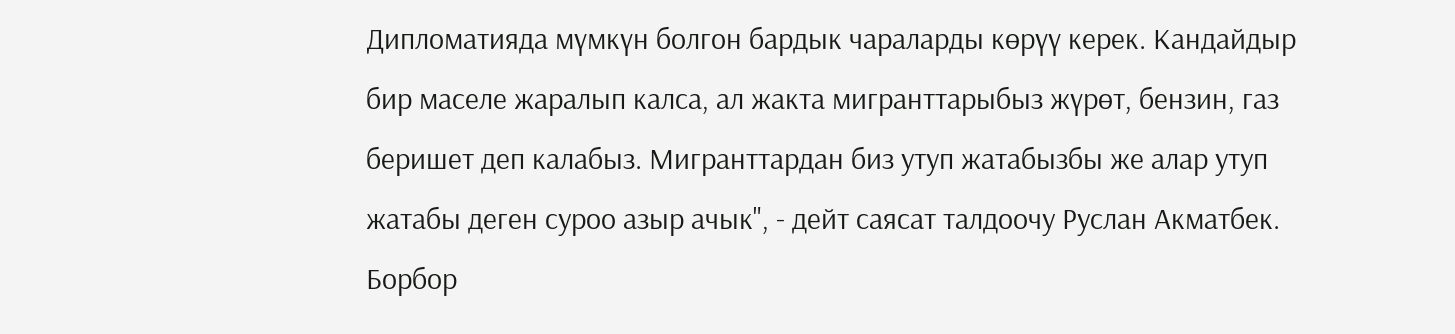Дипломатияда мүмкүн болгон бардык чараларды көрүү керек. Кандайдыр бир маселе жаралып калса, ал жакта мигранттарыбыз жүрөт, бензин, газ беришет деп калабыз. Мигранттардан биз утуп жатабызбы же алар утуп жатабы деген суроо азыр ачык", - дейт саясат талдоочу Руслан Акматбек.
Борбор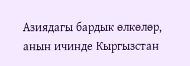Азиядагы бардык өлкөлөр, анын ичинде Кыргызстан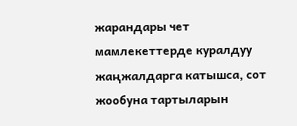жарандары чет мамлекеттерде куралдуу жаңжалдарга катышса, сот жообуна тартыларын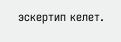эскертип келет.